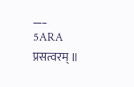___
5ARA
प्रसत्वरम् ॥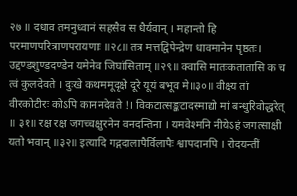२७ ॥ दधाव तमनुध्वानं सहसैव स धैर्यवान् । महान्तो हि परमाणपरित्राणपरायणाः ॥२८॥ तत्र मत्तद्विपेन्द्रेण धावमानेन पृष्ठतः। उद्दण्डशुण्डदण्डेन यमेनेव जिघांसिताम् ॥२९॥ क्वासि मातःकतातासि क च त्वं कुलदेवते । दुःखे कथममूदृक्षे दूरे यूयं बभूव मे॥३०॥ वीक्ष्य तां वीरकोटीरः कोऽपि काननदेवते !। विकटात्सङ्कटादस्माद्यो मां बन्धुरिवोद्धरेत् ॥ ३१॥ रक्ष रक्ष जगच्चक्षुरनेन वनदन्तिना । यमवेश्मनि नीयेऽहं जगत्साक्षी यतो भवान् ॥३२॥ इत्यादि गद्गदालापैर्विलापैः श्वापदानपि । रोदयन्तीं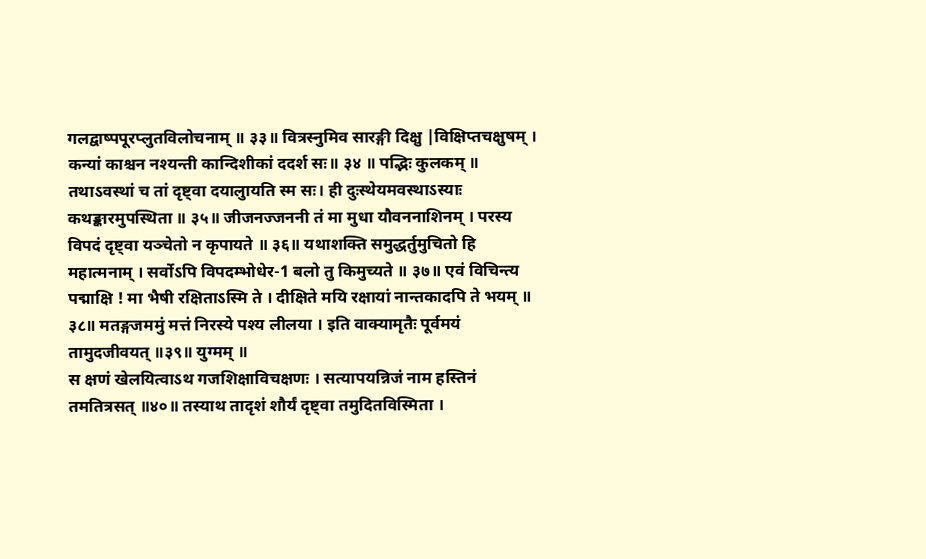गलद्वाष्पपूरप्लुतविलोचनाम् ॥ ३३॥ वित्रस्नुमिव सारङ्गी दिक्षु |विक्षिप्तचक्षुषम् । कन्यां काश्चन नश्यन्ती कान्दिशीकां ददर्श सः॥ ३४ ॥ पद्भिः कुलकम् ॥ तथाऽवस्थां च तां दृष्ट्वा दयालुायति स्म सः। ही दुःस्थेयमवस्थाऽस्याः कथङ्कारमुपस्थिता ॥ ३५॥ जीजनज्जननी तं मा मुधा यौवननाशिनम् । परस्य विपदं दृष्ट्वा यञ्चेतो न कृपायते ॥ ३६॥ यथाशक्ति समुद्धर्तुमुचितो हि महात्मनाम् । सर्वोऽपि विपदम्भोधेर-1 बलो तु किमुच्यते ॥ ३७॥ एवं विचिन्त्य पद्माक्षि ! मा भैषी रक्षिताऽस्मि ते । दीक्षिते मयि रक्षायां नान्तकादपि ते भयम् ॥ ३८॥ मतङ्गजममुं मत्तं निरस्ये पश्य लीलया । इति वाक्यामृतैः पूर्वमयं तामुदजीवयत् ॥३९॥ युग्मम् ॥
स क्षणं खेलयित्वाऽथ गजशिक्षाविचक्षणः । सत्यापयन्निजं नाम हस्तिनं तमतित्रसत् ॥४०॥ तस्याथ तादृशं शौर्यं दृष्ट्वा तमुदितविस्मिता ।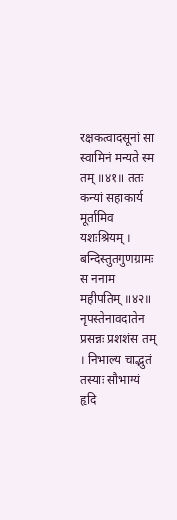रक्षकत्वादसूनां सा स्वामिनं मन्यते स्म तम् ॥४१॥ ततः कन्यां सहाकार्य मूर्तामिव यशःश्रियम् ।
बन्दिस्तुतगुणग्रामः स ननाम महीपतिम् ॥४२॥ नृपस्तेनावदातेन प्रसन्नः प्रशशंस तम् । निभाल्य चाद्भुतं तस्याः सौभाग्यं हृदि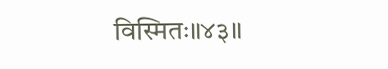विस्मितः॥४३॥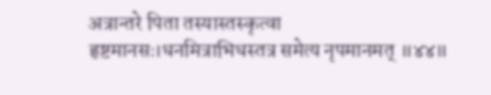अत्रान्तरे पिता तस्यास्तस्कृत्वा हृष्टमानसः।धनमित्राभिधस्तत्र समेत्य नृपमानमत् ॥४४॥